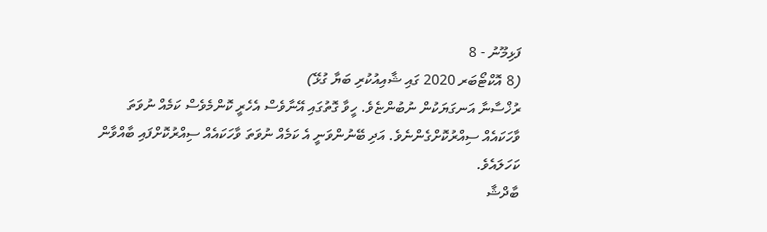ފަޅިމޫނު - 8
(8 އޮކްޓޯބަރ 2020 ގައި ޝާއިއުކުރި ބަޔާ ގުޅޭ)
ރުޚްސާނާ އަނގަޔަކުން ނުބުންޏެވެ. ހީވާ ގޮތުގައި އޭނާވެސް އެހެރީ ކޮންމެވެސް ކަމެއް ނުވަތަ ވާހަކައެއް ސިއްރުކޮށްގެންނެވެ. އަދި ބޭނުންވަނީ އެ ކަމެއް ނުވަތަ ވާހަކައެއް ސިއްރުކޮށްފައި ބާއްވާން ކަހަލައެވެ.
ބާދްޝާ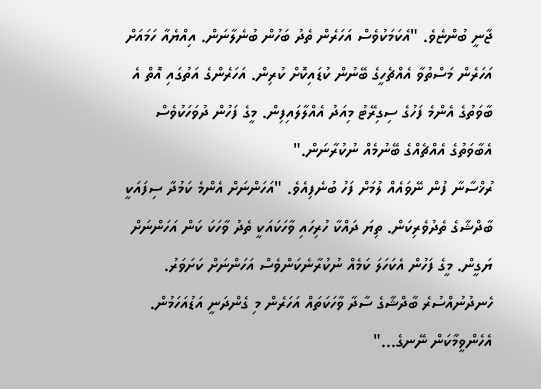ޖާނީ ބުންޏެވެ. "އެކަމަކުވެސް އަހަރެން ތެދު ބަހުން ބުނެލާނަން. އިއްޔެއާ ހަމައަށް އަހަރެން މަސްތުވާ އެއްޗެހީގެ ބޭނުން ކުޑައިކޮށް ކުރިން. އަހަރެންގެ އަތުގައި އޮތް އެ ބާވަތުގެ އެންމެ ފަހުގެ ސިގިރޭޓު މިއަދު އެއްލާލައިފިން. މީގެ ފަހުން ދުވަހަކުވެސް އެބާވަތުގެ އެއްޗެއްގެ ބޭނުމެއް ނުކުރާނަން."
ރުޚްސާނާ ފުން ނޭވައެއް ލުމަށް ފަހު ބުނެފިއެވެ. "އަހަންނަށް އެންމެ ކަމުދާ ސިފައަކީ ބާދްޝާގެ ތެދުވެރިކަން. ތިޔަ ދައްކާ ހުރިހައި ވާހަކައަކީ ތެދު ވާހަކަ ކަން އަހަންނަށް ޔަގީން. މީގެ ފަހުން އެކަހަލަ ކަމެއް ނުކުރާނެކަންވެސް އަހަންނަށް ކަށަވަރު. ހެނދުނުއްސުރެ ބާދްޝާގެ ސާދާ ވާހަކަތައް އަހަރެން މި ގެންދަނީ އަޑުއަހަމުން. އެހެންވީމާކަން ނޭނގެ..."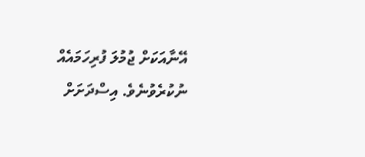އޭނާއަކަށް ޖުމުލަ ފުރިހަމައެއް ނުކުރެވުނެވެ. އިސްދަށަށް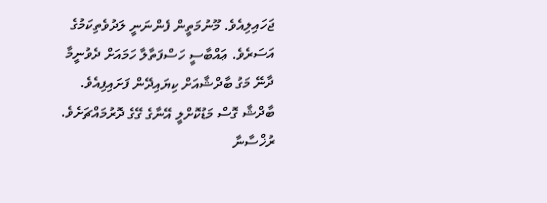ޖަހައިލިއެވެ. މޫނުމަތީން ފެންނަނީ ލަދުވެތިކަމުގެ އަސަރެވެ. ޢައްބާސީ ހަސްފަތާލާ ހަމައަށް ދެވުނީމާ ދާނޭ މަގު ބާދްޝާއަށް ކިޔައިދޭން ފަށައިފިއެވެ. ބާދްޝާ ގޮސް މަޑުކޮށްލީ އޭނާގެ ގޭގެ ދޮރުމައްޗަށެވެ.
ރުޚްސާނާ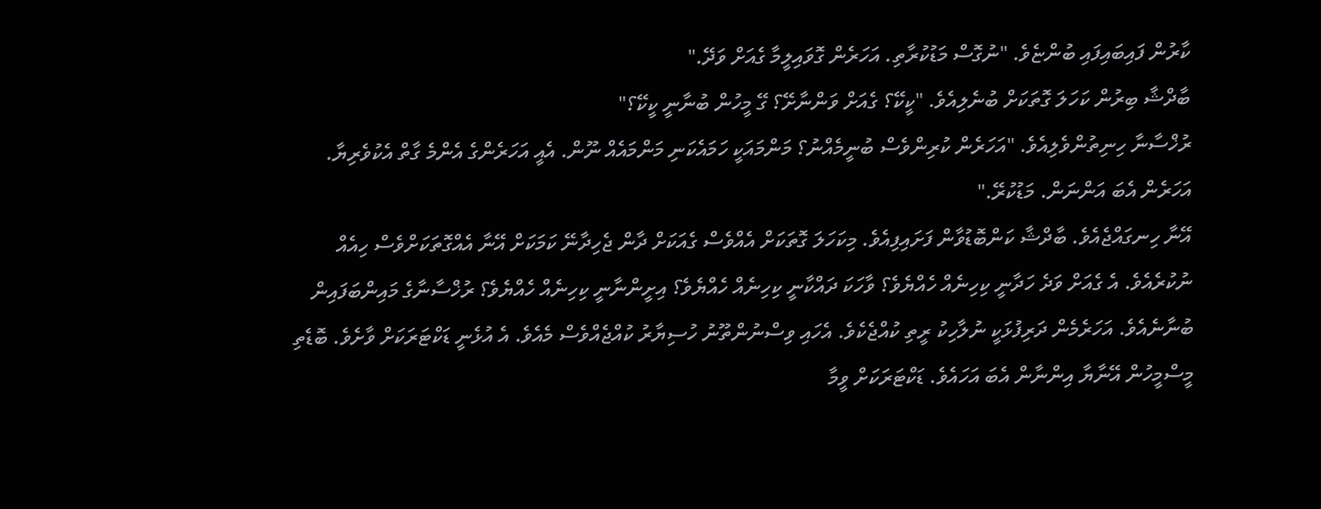ކާރުން ފައިބައިފައި ބުންޏެވެ. "ނުގޮސް މަޑުކުރާތި. އަހަރެން ގޮވައިލީމާ ގެއަށް ވަދޭ."
ބާދްޝާ ބިރުން ކަހަލަ ގޮތަކަށް ބުނެލިއެވެ. "ކީކޭ؟ ގެއަށް ވަންނާށޭ؟ ގޭ މީހުން ބުނާނީ ކީކޭ؟"
ރުޚްސާނާ ހިނިތުންވެލިއެވެ. "އަހަރެން ކުރިންވެސް ބުނީމެއްނު؟ މަންމައަކީ ހަމައެކަނި މަންމައެއް ނޫން. އެއީ އަހަރެންގެ އެންމެ ގާތް އެކުވެރިޔާ. އަހަރެން އެބަ އަންނަން. މަޑުކުރޭ."
އޭނާ ހިނގައްޖެއެވެ. ބާދްޝާ ކަންބޮޑުވާން ފަށައިފިއެވެ. މިކަހަލަ ގޮތަކަށް އެއްވެސް ގެއަކަށް ދާން ޖެހިދާނޭ ކަމަކަށް އޭނާ އެއްގޮތަކަށްވެސް ހިއެއް ނުކުރެއެވެ. އެ ގެއަށް ވަދެ ހަދާނީ ކިހިނެއް ހެއްޔެވެ؟ ވާހަކަ ދައްކާނީ ކިހިނެއް ހެއްޔެވެ؟ އިށީންނާނީ ކިހިނެއް ހެއްޔެވެ؟ ރުޚްސާނާގެ މައިންބަފައިން ބުނާނެއެވެ. އަހަރެމެން ދަރިފުޅަކީ ނުލާހިކު ރީތި ކުއްޖެކެވެ. އެހައި ވިސްނުންތޫނު ހުސިޔާރު ކުއްޖެއްވެސް މެއެވެ. އެ އުޅެނީ ޑަކްޓަރަކަށް ވާށެވެ. ބޮޑެތި މީސްމީހުން އޭނާޔާ އިންނާން އެބަ އަހައެވެ. ޑަކްޓަރަކަށް ވީމާ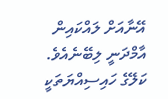އޭނާއަށް ލައްކައިން އާމްދަނީ ލިބޭނެއެވެ. ކަލޭގެ ހައިސިއްޔަތަކީ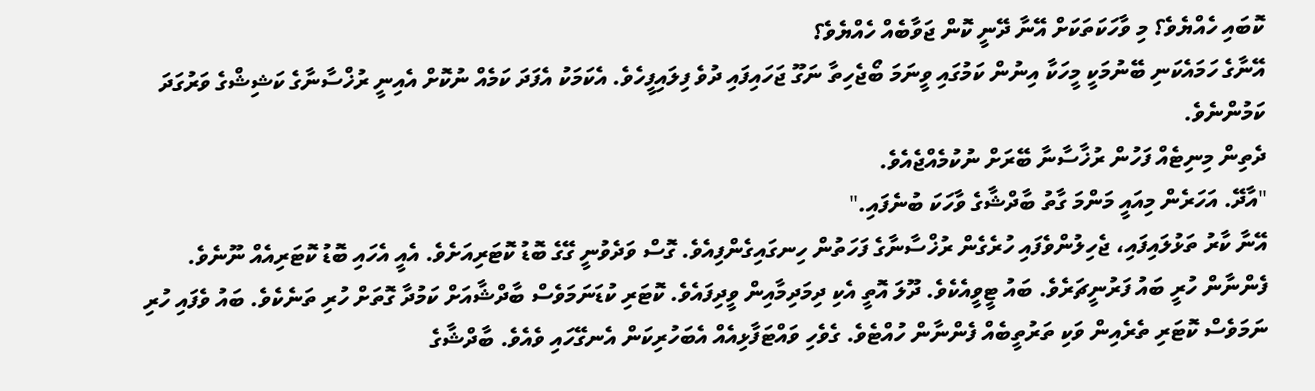ކޮބައި ހެއްޔެވެ؟ މި ވާހަކަތަކަށް އޭނާ ދޭނީ ކޮން ޖަވާބެއް ހެއްޔެވެ؟
އޭނާގެ ހަމައެކަނި ބޭނުމަކީ މީހަކާ އިނުން ކަމުގައި ވީނަމަ ބޯޖެހިތާ ނަގޫ ޖަހައިފައި ދުވެ ފިލައިފީހެވެ. އެކަމަކު އެފަދަ ކަމެއް ނުކޮށް އެއިނީ ރުޚްސާނާގެ ކަޝިޝްގެ ވަރުގަދަ ކަމުންނެވެ.
ދެތިން މިނިޓެއް ފަހުން ރުޚާސާނާ ބޭރަށް ނުކުމެއްޖެއެވެ.
"އާދޭ. އަހަރެން މިއައީ މަންމަ ގާތު ބާދްޝާގެ ވާހަކަ ބުނެފައި."
އޭނާ ކާރު ތަޅުލައިފައި، ޖެހިލުންވެފައި ހުރެގެން ރުޚްސާނާގެ ފަހަތުން ހިނގައިގެންފިއެވެ. ގޮސް ވަދެވުނީ ގޭގެ ބޮޑު ކޮޓަރިއަށެވެ. އެއީ އެހައި ބޮޑު ކޮޓަރިއެއް ނޫނެވެ. ފެންނާން ހުރީ ބައު ފަރުނީޗަރެވެ. ބައު ޓީވީއެކެވެ. ދޫލަ އޮތީ އެކި ދިމަދިމާއިން ވީދިފައެވެ. ކޮޓަރި ކުޑަނަމަވެސް ބާދްޝާއަށް ކަމުދާ ގޮތަށް ހުރި ތަނެކެވެ. ބައު ވެފައި ހުރި ނަމަވެސް ކޮޓަރި ތެރެއިން ވަކި ތަރުތީބެއް ފެންނާން ހުއްޓެވެ. ގެވެހި ވައްޓަފާޅިއެއް އެބަހުރިކަން އެނގޭހައި ވެއެވެ. ބާދްޝާގެ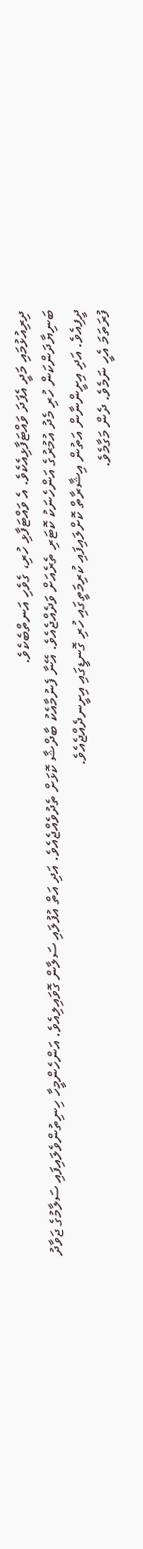ދިރިއުޅުމައި މަދީ އެފަދަ ވައްޓަފާޅިއެކެވެ. އެ ވައްޓަފާޅި ހުރި، ގެވެހި އަނތްބެކެވެ.
ބަނިޔާދަންކަން ހުރި މެދު އުމުރުގެ އަންހެނަކު ކޮޓަރި ތެރެއަށް ވަދެއްޖެއެވެ. އޭނާ ފެނުމާއެކު ބާދްޝާ ކޮޅަށް ތެދުވެއްޖެއެވެ. އަދި އަތް އުފުލައި ސަލާން ގޮވައިލިއެވެ. އަންހެންމީހާ ހިނިތުންވެލައިފައި ސަލާމުގެ ޖަވާދު ދީފިއެވެ. އަދި އިށީންނާން އަތުން އިޝާރާތް ކޮށްލައިފައި ކުރިމަތީގައި ހުރި ގޮނޑީގައި އިށީނދެއްޖެއެވެ.
ފުރަތަމަ އެހީ ނަމެވެ. ދެން މަގާމެވެ.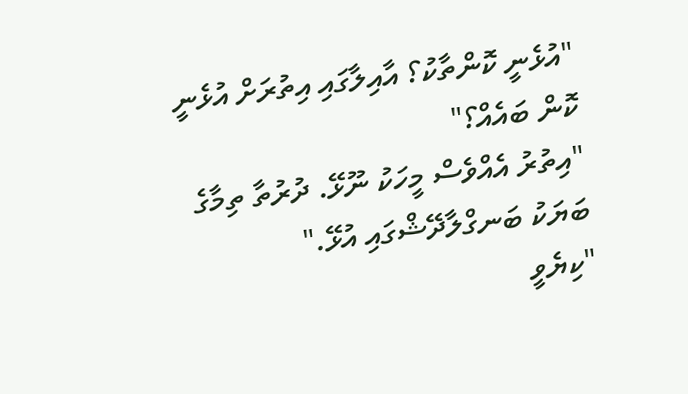"އުޅެނީ ކޮންތާކު؟ އާއިލާގައި އިތުރަށް އުޅެނީ ކޮން ބައެއް؟"
"އިތުރު އެއްވެސް މީހަކު ނޫޅޭ. ދުރުތާ ތިމާގެ ބަޔަކު ބަނގްލާދޭޝްގައި އުޅޭ."
"ކިޔެވީ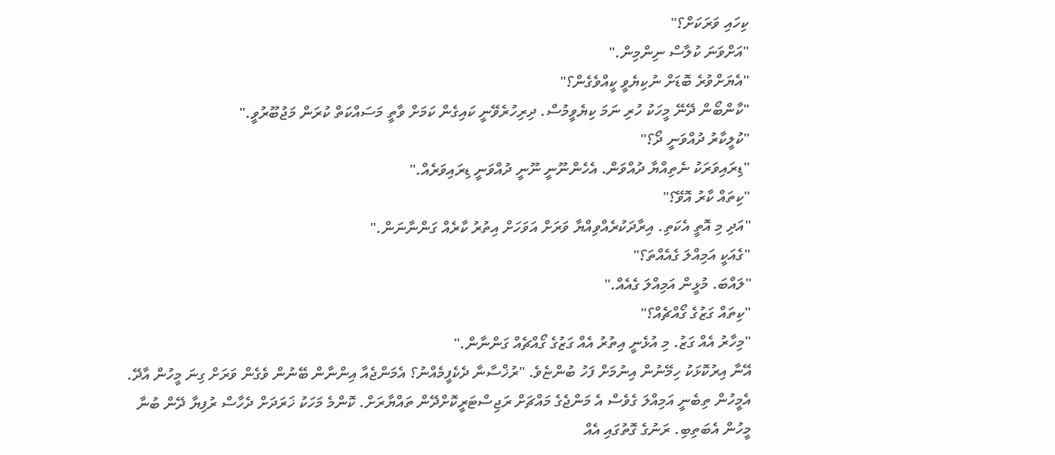ކިހައި ވަރަކަށް؟"
"އަށްވަނަ ކުލާސް ނިންމިން."
"އެޔަށްވުރެ ބޮޑަށް ނުކިޔެވީ ކީއްވެގެން؟"
"ކާންބޯން ދޭނޭ މީހަކު ހުރި ނަމަ ކިޔެވީމުސް. ދިރިހުރެވޭނީ ކައިގެން ކަމަށް ވާތީ މަސައްކަތް ކުރަން މަޖުބޫރުވީ."
"ކުލީކާރު ދުއްވަނީ ދޯ؟"
"ޑިރައިވަރަކު ނެތިއްޔާ ދުއްވަން. އެހެންނޫނީ ނޫނީ ދުއްވަނީ ޑިރައިވަރެއް."
"ކިތައް ކާރު އޮވޭ؟"
"އަދި މި އޮތީ އެކަތި. އިރާދަކުރެއްވިއްޔާ ވަރަށް އަވަހަށް އިތުރު ކާރެއް ގަންނާނަން."
"ގެއަކީ އަމިއްލަ ގެއެއްތަ؟"
"ލައްބަ. މުޅީން އަމިއްލަ ގެއެއް."
"ކިތައް ގަޒުގެ ގޯއްޗެއް؟"
"މިހާރު އެއް ގަޒު. މި އުޅެނީ އިތުރު އެއް ގަޒުގެ ގޯއްޗެއް ގަންނާން."
އޭނާ އިރުކޮޅަކު ހިމޭނުން އިނުމަށް ފަހު ބުންޏެވެ. "ރުޚްސާނާ ދެކެފީމެއްނު؟ އެމަންޖެއާ އިންނާން ބޭނުން ވެގެން ވަރަށް ގިނަ މީހުން އާދޭ. އެމީހުން ތިބެނީ އަމިއްލަ ގެވެސް އެ މަންޖެގެ މައްޗަށް ރަޖިސްޓަރީކޮށްދޭން ތައްޔާރަށް. ކޮންމެ މަހަކު ޚަރަދަށް ދެހާސް ރުފިޔާ ދޭން ބުނާ މީހުން އެބަތިބި. ރަނުގެ ގޮތުގައި އެއް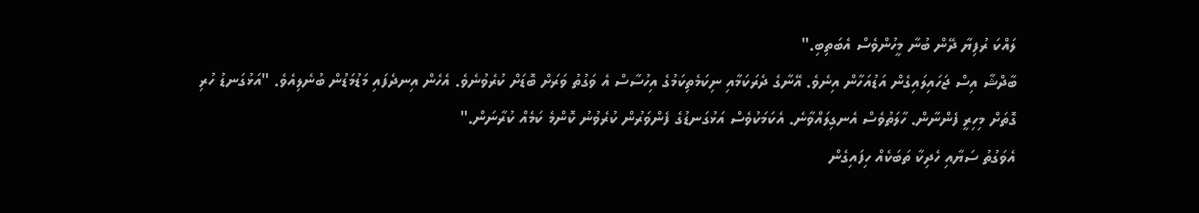ލައްކަ ރުފިޔާ ދޭން ބުނާ މީހުންވެސް އެބަތިބި."
ބާދްޝާ އިސް ޖަހައިލައިގެން އަޑުއަހާން އިނެވެ. އޭނާގެ ދެރަކަމާއި ނިކަމެތިކަމުގެ އިހުސާސް އެ ވަގުތު ވަރަށް ބޮޑަށް ކުރެވުނެވެ. އެހެން އިނދެފައި މަޑުމަޑުން ބުނެލިއެވެ. "އަޅުގަނޑު ހުރި ގޮތަށް މިހިރީ ފެންނާން. ހާލަތުވެސް އެނގިލައްވާނެ. އެކަމަކުވެސް އަޅުގަނޑުގެ ފެންވަރުން ކުރެވުނު ކޮންމެ ކަމެއް ކުރާނަން."
އެވަގުތު ސަޔާއި ހެދިކާ ތަބަކެއް ހިފައިގެން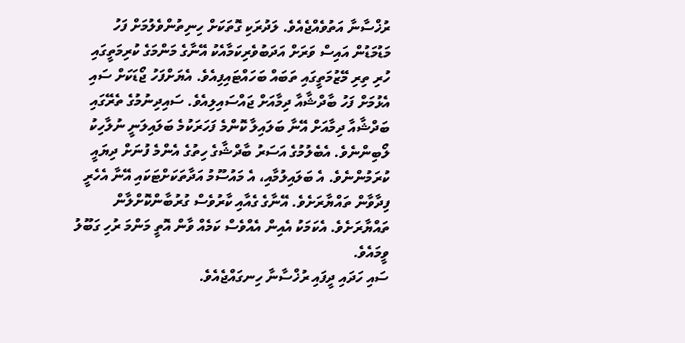ރުޚްސާނާ އަތުވެއްޖެއެވެ. ލަދުރަކި ގޮތަކަށް ހިނިތުންވެލުމަށް ފަހު މަޑުމަޑުން އައިސް ވަރަށް އަދަބުވެރިކަމާއެކު އޭނާގެ މަންމަގެ ކުރިމަތީގައި ހުރި ތިރި މޭޒުމަތީގައި ތަބައް ބަހައްޓައިފިއެވެ. އެޔަށްފަހު ޖޯޑަކަށް ސައި އެޅުމަށް ފަހު ބާދްޝާއާ ދިމާއަށް ޖައްސައިލިއެވެ. ސައިދިނުމުގެ ތެރޭގައި ބަދްޝާއާ ދިމާއަށް އޭނާ ބަލައިލާ ކޮންމެ ފަހަރަކުމެ ބަލައިލަނީ ނުލާހިކު ލޯބިންނެވެ. އެބެލުމުގެ އަސަރު ބާދްޝާގެ ހިތުގެ އެންމެ ފުނަށް ދިޔައީ ކުރަމުންނެވެ. އެ ބަލައިލުމާއި، އެ މައުސޫމު އަދާތަކަށްޓަކައި އޭނާ އެހެރީ ފިދާވާން ތައްޔާރަށެވެ. އޭނާގެ ގެއާއި ކާރުވެސް ގުރުބާންކޮށްލާން ތައްޔާރަށެވެ. އެކަމަކު އެއިން އެއްވެސް ކަމެއް ވާން އޮތީ މަންމަ ރުހި ގަބޫލު ވީމައެވެ.
ސައި ހަދައި ދީފައި ރުޚްސާނާ ހިނގައްޖެއެވެ.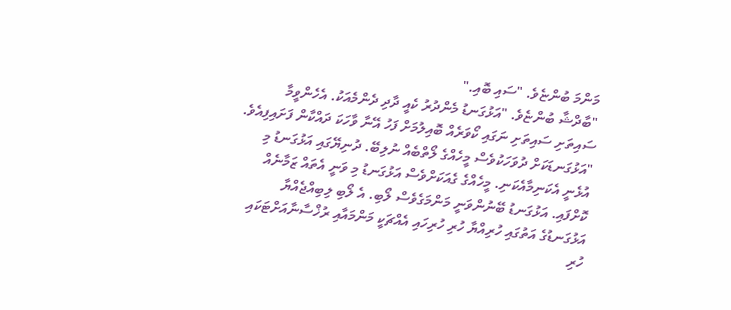މަންމަ ބުންޏެވެ. "ސައި ބޮއި."
"ބާދްޝާ ބުންޏެވެ. "އަޅުގަނޑު މެންދުރު ކެއީ ދާދި ދެންމެއަކު. އެހެންވީމާ ސައިތަށި ސައިތަށި ނަގައި ކޯވަރެއް ބޮއިލުމަށް ފަހު އޭނާ ވާހަކަ ދައްކާން ފަށައިފިއެވެ. "އަޅުގަނޑަކަށް ދުވަހަކުވެސް މީހެއްގެ ލޯތްބެއް ނުލިބޭ. ދުނިޔޭގައި އަޅުގަނޑު މި އުޅެނީ އެކަނިމާއެކަނި. މީހެއްގެ ގެއަކަށްވެސް އަޅުގަނޑު މި ވަނީ އެތައް ޒަމާނެއް ކޮށްފައި. އަޅުގަނޑު ބޭނުންވަނީ މަންމަގެވެސް ލޯބި. އެ ލޯބި ލިބިއްޖެއްޔާ އަޅުގަނޑުގެ އަތުގައި ހުރިއްޔާ ހުރި ހުރިހައި އެއްޗަކީ މަންމައާއި ރުޚްސާނާއަށްޓަކައި ހުރި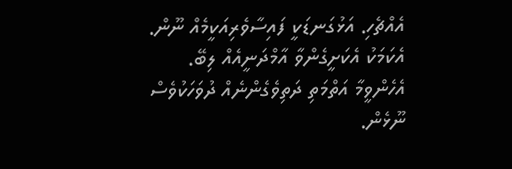އެއްޗެހި. އަޅުގަނޑަކީ ފައިސާވެރިއަކީމެއް ނޫން. އެކަމަކު އެކަށީގެންވާ އާމްދަނީއެއް ލިބޭ. އެހެންވީމާ އަތްމަތި ދަތިވެގެންނެއް ދުވަހަކުވެސް ނޫޅެން.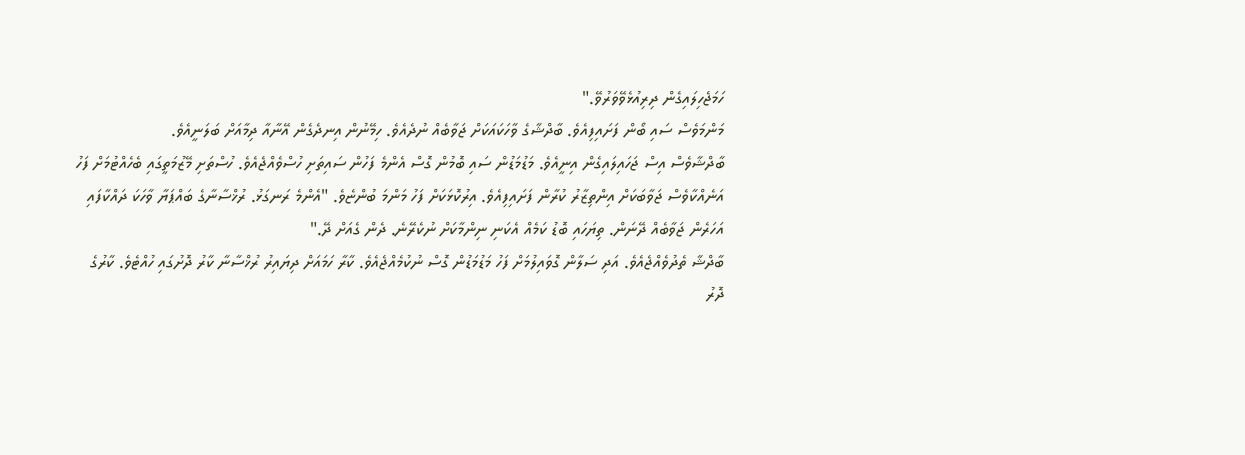ހަމަޖެހިލައިގެން ދިރިއުޅެވޭވަރުވޭ."
މަންމަވެސް ސައި ބޯން ފަށައިފިއެވެ. ބާދްޝާގެ ވާހަކައަކަށް ޖަވާބެއް ނުދެއެވެ. ހިމޭނުން އިނދެގެން އޭނާއާ ދިމާއަށް ބަލަނީއެވެ.
ބާދްޝާވެސް އިސް ޖަހައިލައިގެން އިނީއެވެ. މަޑުމަޑުން ސައި ބޮމުން ގޮސް އެންމެ ފަހުން ސައިތަށި ހުސްވެއްޖެއެވެ. ހުސްތަށި މޭޒުމަތީގައި ބެހެއްޓުމަށް ފަހު އަނެއްކާވެސް ޖަވާބަކަށް އިންތިޒާރު ކުރާން ފަށައިފިއެވެ. އިރުކޮޅަކަށް ފަހު މަންމަ ބުންޏެވެ. "އެންމެ ރަނގަޅު. ރުޚްސާނާގެ ބައްޕަޔާ ވާހަކަ ދައްކާފައި އަހަރެން ޖަވާބެއް ދޭނަން. ތިޔަހައި ބޮޑު ކަމެއް އެކަނި ނިންމާކަށް ނުކެރޭނެ. ދެން ގެއަށް ދޭ."
ބާދްޝާ ތެދުވެއްޖެއެވެ. އަދި ސަލާން ގޮވައިލުމަށް ފަހު މަޑުމަޑުން ގޮސް ނުކުމެއްޖެއެވެ. ކާރާ ހަމައަށް ދިޔައިރު ރުޚްސާނާ ކާރު ދޮށުގައި ހުއްޓެވެ. ކާރުގެ ދޮރު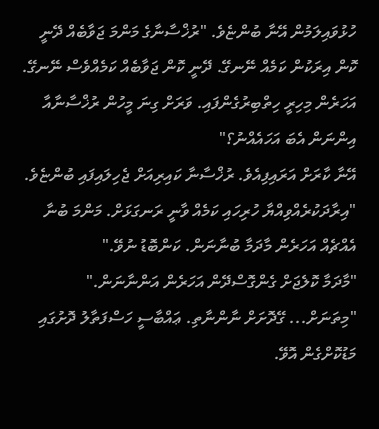ހުޅުވައިލަމުން އޭނާ ބުންޏެވެ. "ރުޚްސާނާގެ މަންމަ ޖަވާބެއް ދޭނީ ކޮން އިރަކުން ކަމެއް ނޭނގޭ. ދޭނީ ކޮން ޖަވާބެއް ކަމެއްވެސް ނޭނގޭ. އަހަރެން މިހިރީ ހިތްބިރުގެންފައި. ވަރަށް ގިނަ މީހުން ރުޚްސާނާއާ އިންނަން އެބަ އަހައެއްނު؟"
އޭނާ ކާރަށް އަރައިފިއެވެ. ރުޚްސާނާ ކައިރިއަށް ޖެހިލައިފައި ބުންޏެވެ. "އިރާދަކުރެއްވިއްޔާ ހުރިހައި ކަމެއް ވާނީ ރަނގަޅަށް. މަންމަ ބުނާ އެއްޗެއް އަހަރެން މާދަމާ ބުނާނަން. ކަންބޮޑު ނުވޭ."
"މާދަމާ ކޮލެޖަށް ގެންގޮސްދޭން އަހަރެން އަންނާނަން."
"މިތަނަށް... ގޭދޮށަށް ނާންނާތި. ޢައްބާސީ ހަސްފަތާލު ދޮށުގައި މަޑުކޮށްގެން އޮވޭ.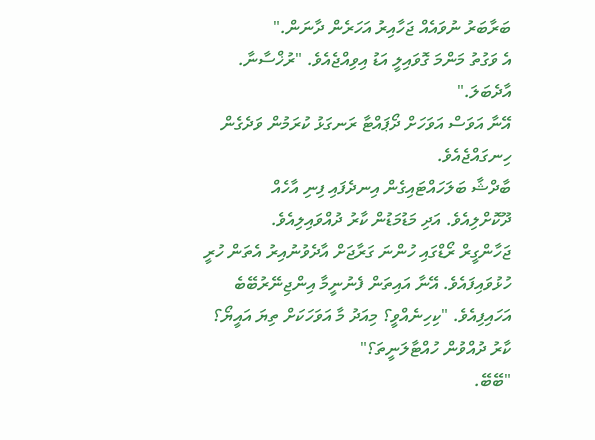ބަރާބަރު ނުވައެއް ޖަހާއިރު އަހަރެން ދާނަން."
އެ ވަގުތު މަންމަ ގޮވައިލީ އަޑު އިވިއްޖެއެވެ. "ރުޚްސާނާ. އާދެބަލަ."
އޭނާ އަވަސް އަވަހަށް ދޯޕައްޓާ ރަނގަޅު ކުރަމުން ވަދެގެން ހިނގައްޖެއެވެ.
ބާދްޝާ ބަލަހައްޓައިގެން އިނދެފައި ފިނި އާހެއް ދޫކޮށްލިއެވެ. އަދި މަޑުމަޑުން ކާރު ދުއްވައިލިއެވެ.
ޖަހާންގީރް ރޯޑްގައި ހުންނަ ގަރާޖަށް އާދެވުނުއިރު އެތަން ހުރީ ހުޅުވައިފައެވެ. އޭނާ އައިތަން ފެނުނީމާ އިންޖިނޭރުބޭބެ އަހައިފިއެވެ. "ކިހިނެއްވީ؟ މިއަދު މާ އަވަހަކަށް ތިޔަ އައީޔޯ؟ ކާރު ދުއްވުން ހުއްޓާލަނީތަ؟"
"ބޭބޭ.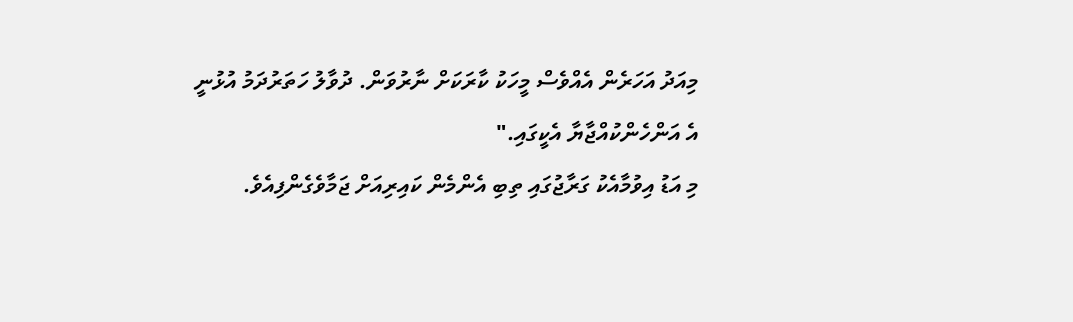މިއަދު އަހަރެން އެއްވެސް މީހަކު ކާރަކަށް ނާރުވަން. ދުވާލު ހަތަރުދަމު އުޅުނީ އެ އަންހެންކުއްޖާޔާ އެކީގައި."
މި އަޑު އިވުމާއެކު ގަރާޖުގައި ތިބި އެންމެން ކައިރިއަށް ޖަމާވެގެންފިއެވެ.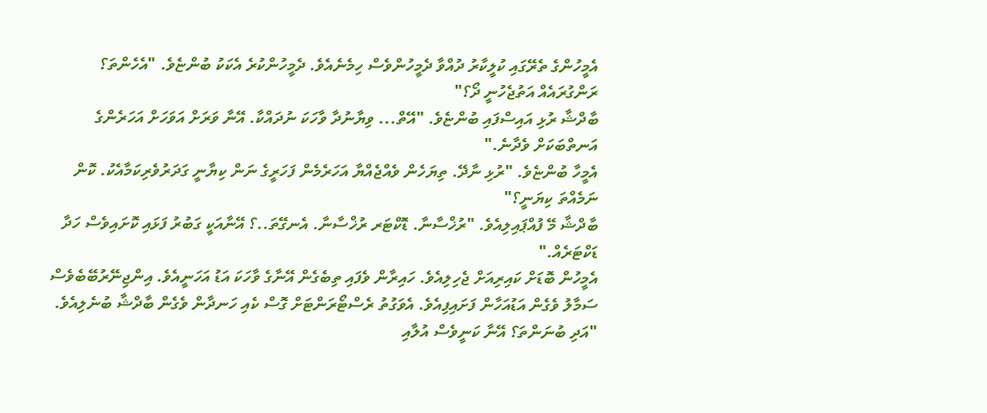އެމީހުންގެ ތެރޭގައި ކުލީކާރު ދުއްވާ ދެމީހުންވެސް ހިމެނެއެވެ. ދެމީހުންކުރެ އެކަކު ބުންޏެވެ. "އެހެންތަ؟ ރަންގުރައެއް އަތުޖެހުނީ ދޯ؟"
ބާދްޝާ ރުޅި އައިސްފައި ބުންޏެވެ. "އޭތް... ވިޔާނުދާ ވާހަކަ ނުދައްކާ. އޭނާ ވަރަށް އަވަހަށް އަހަރެންގެ އަނތްބަކަށް ވެދާނެ."
އެމީހާ ބުންޏެވެ. "ރުޅި ނާދޭ. ތިޔަހެން ވެއްޖެއްޔާ އަހަރެމެން ފަހަރީގެ ނަން ކިޔާނީ ގަދަރުވެރިކަމާއެކު. ކޮން ނަމެއްތަ ކިޔަނީ؟"
ބާދްޝާ މޭ ފުއްޕައިލިއެވެ. "ރުޚްސާނާ. ޑޮކްޓަރ ރުޚްސާނާ. އެނގޭތަ..؟ އޭނާއަކީ ގަބުރު ފަޅައި ކޮށައިވެސް ހަދާ ޑަކްޓަރެއް."
އެމީހުން ބޮޑަށް ކައިރިއަށް ޖެހިލިއެވެ. ހައިރާން ވެފައި ތިބެގެން އޭނާގެ ވާހަކަ އަޑު އަހަނީއެވެ. އިންޖިނޭރުބޭބެވެސް ސަމާލު ވެގެން އަޑުއަހާން ފަށައިފިއެވެ. އެވަގުތު ރެސްޓޯރަންޓަށް ގޮސް ކެއި ހަނދާން ވެގެން ބާދްޝާ ބުނެލިއެވެ. "އަދި ބުނަންތަ؟ އޭނާ ކަނީވެސް އުލާއި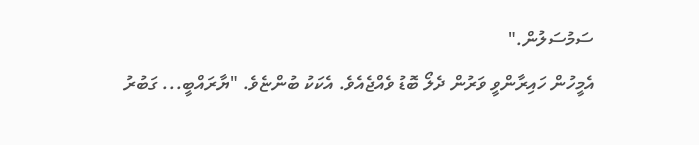ސަމުސަލުން."
އެމީހުން ހައިރާންވީ ވަރުން ދެލޯ ބޮޑު ވެއްޖެއެވެ. އެކަކު ބުންޏެވެ. "ޔާރައްބީ... ގަބުރު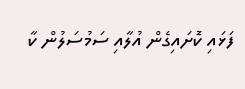ފަޅައި ކޮށައިގެން އުލާއި ސަމުސަލުން ކާ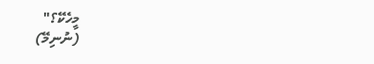މީހެކޭ؟"
(ނުނިމޭ)